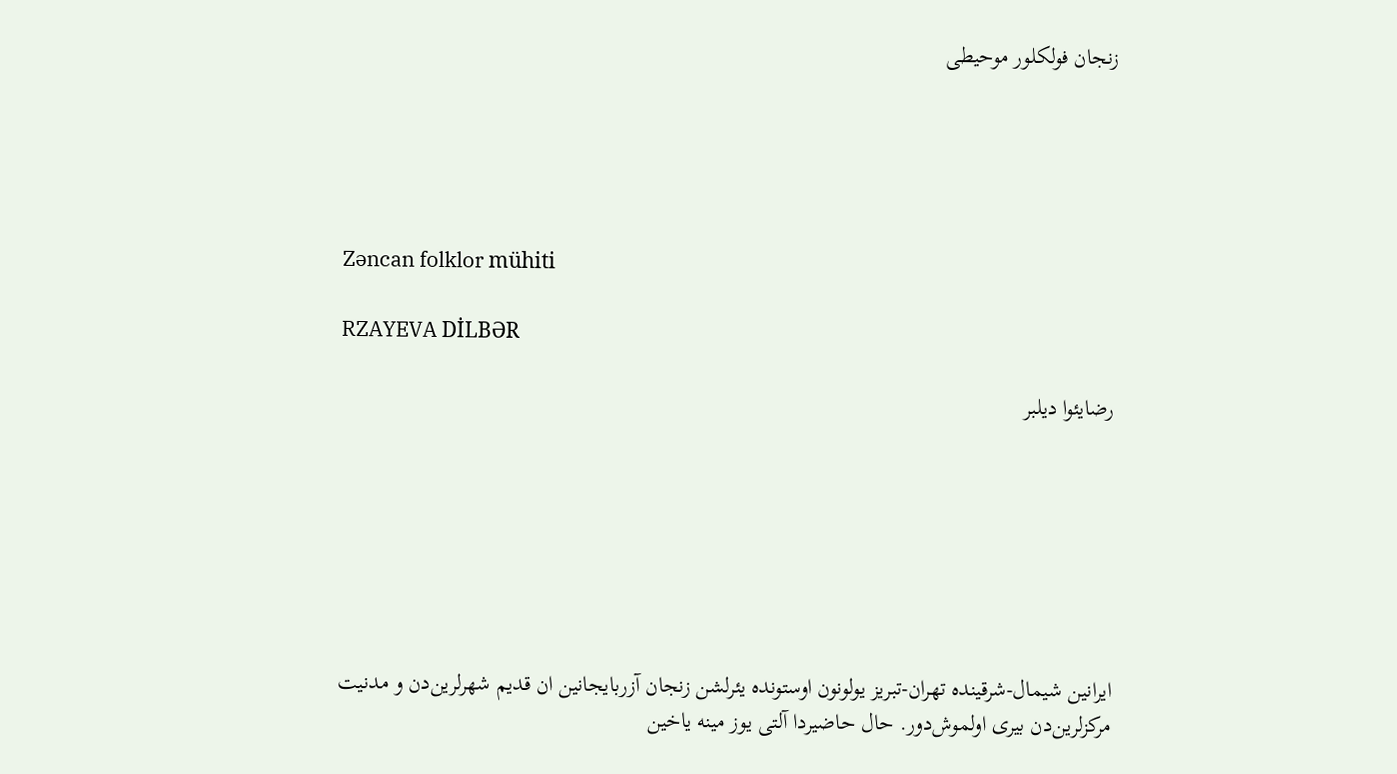زنجان فولکلور موحیطی





Zəncan folklor mühiti

RZAYEVA DİLBƏR

رضایئوا دیلبر







ایرانین شیمال-شرقینده تهران-تبریز یولونون اوستونده یئرلشن زنجان آزربایجانین ان قدیم شهرلرین‌دن و مدنیت مرکزلرین‌دن بیری اولموش‌دور. حال حاضیردا آلتی یوز مینه یاخین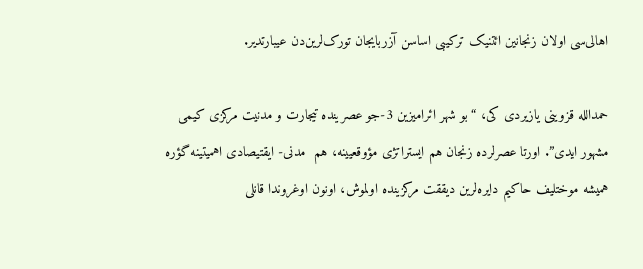اها‌لی‌سی اولان زنجانین ائتنیک ترکیبی اساسن آزربایجان تورک‌لرین‌دن عیبارتدیر.

حمدالله قزوینی یازیردی کی، “بو شهر ائرامیزین 3-جو عصرینده تیجارت و مدنیت مرکزی کیمی مشهور ایدی”. اورتا عصرلرده زنجان هم ایستراتژی مؤوقعیینه، هم  مدنی- ایقتیصادی اهمیتینه گؤره همیشه موختلیف حاکیم دایره‌لرین دیققت مرکزینده اولموش، اونون اوغروندا قانلی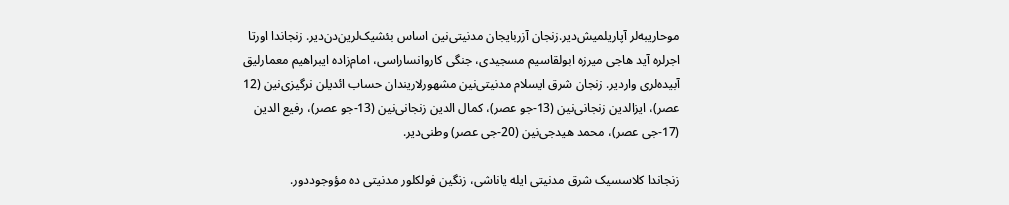موحاریبه‌لر آپاریلمیش‌دیر.زنجان آزربایجان مدنیتی‌نین اساس بئشیک‌لرین‌دن‌دیر. زنجاندا اورتا اجرلره آید هاجی میرزه ابولقاسیم مسجیدی، جنگی کاروانساراسی، امام‌زاده ایبراهیم معمارلیق آبیده‌لری واردیر. زنجان شرق ایسلام مدنیتی‌نین مشهورلاریندان‌ حساب ائدیلن نرگیزی‌نین (12 عصر)، ایزالدین زنجانی‌نین (13-جو عصر)، کمال الدین زنجانی‌نین (13-جو عصر)، رفیع الدین (17-جی عصر)، محمد هیدجی‌نین (20-جی عصر) وطنی‌دیر.

زنجاندا کلاسسیک شرق مدنیتی ایله یاناشی، زنگین فولکلور مدنیتی ده مؤوجوددور.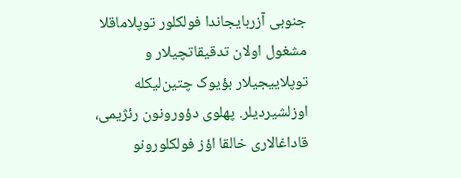جنوبی آزربایجاندا فولکلور توپلاماقلا مشغول اولان تدقیقاتچیلار و توپلاییجیلار بؤیوک چتین‌لیکله اوزلشیردیلر. پهلوی دؤورونون رئژیمی، قاداغا‌لاری خالقا اؤز فولکلورونو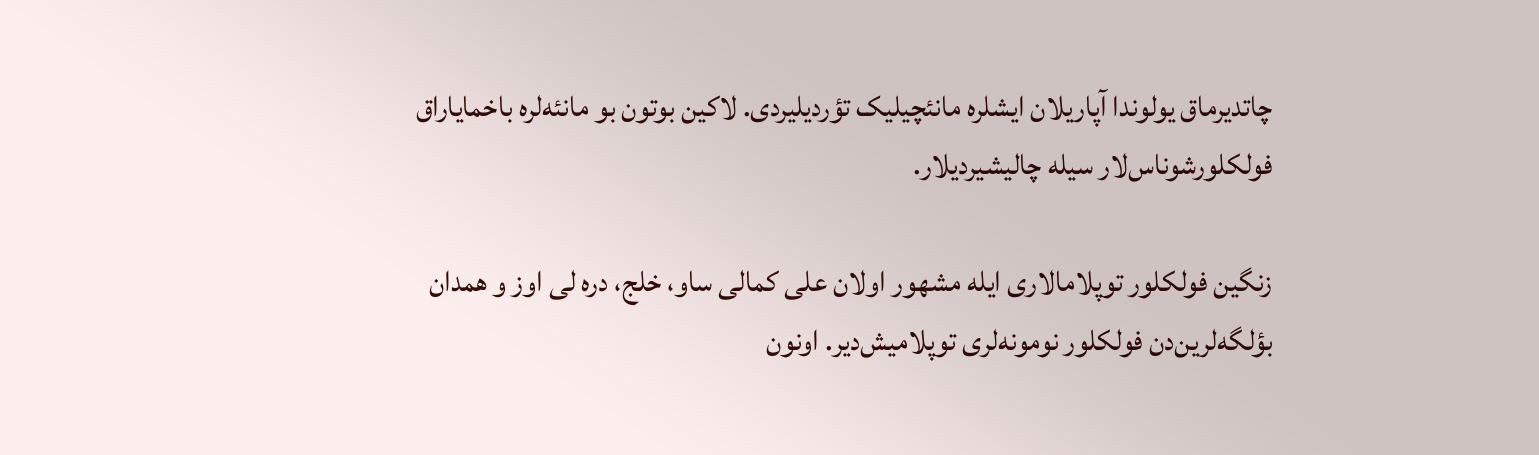چاتدیرماق یولوندا آپاریلان ایشلره مانئچیلیک تؤردیلیردی. لاکین بوتون بو مانئه‌لره باخمایا‌راق فولکلورشوناس‌لار سیله چالیشیردیلار.

زنگین فولکلور توپلاما‌لاری ایله مشهور اولان علی کما‌لی ساو، خلج، دره لی اوز و همدان بؤلگه‌لرین‌دن فولکلور نومونه‌لری توپلامیش‌دیر. اونون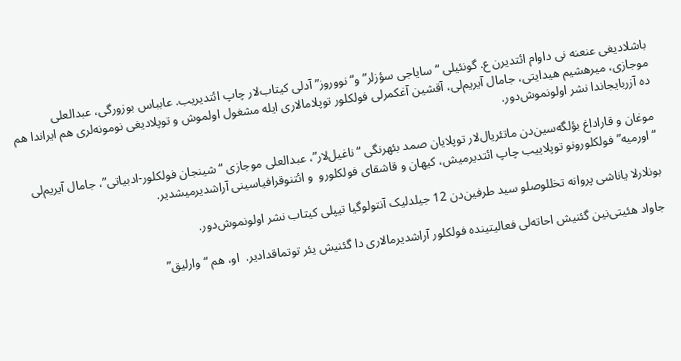باشلادیغی عنعنه نی داوام ائتدیرن ع. گونئیلی “سایاجی سؤزلر” و“نووروز” آدلی کیتاب‌لار چاپ ائتدیریب. عابباس بوزورگی، عبدالعلی موجازی، میرهشیم هیدایتی، جامال آیریم‌لی، آقشین آغکمر‌لی فولکلور توپلاما‌لاری ایله مشغول اولموش و توپلادیغی نومونه‌لری هم ایراندا هم ده آزربایجاندا نشر اولونموش‌دور.

موغان و قاراداغ بؤلگه‌سین‌دن ماتئریال‌لار توپلایان صمد بئهرنگی “ناغیل‌لار”، عبدالعلی موجازی “شینجان فولکلور-ادبیاتی”، جامال آیریم‌لی “اورمیه” فولکلورونو توپلاییب چاپ ائتدیرمیش، کیهان و قاشقای فولکلورو  و ائتنوقرافیاسینی آراشدیرمیشدیر.

بونلارلا یاناشی پروانه تخللوصلو سید طرفین‌دن 12 جیلدلیک آنتولوگیا تیپلی کیتاب نشر اولونموش‌دور.

جاواد هئیتی‌نین گئنیش احاته‌لی فعالیتینده فولکلور آراشدیرما‌لاری دا گئنیش یئر توتماقدا‌دیر.  او، هم “وارلیق”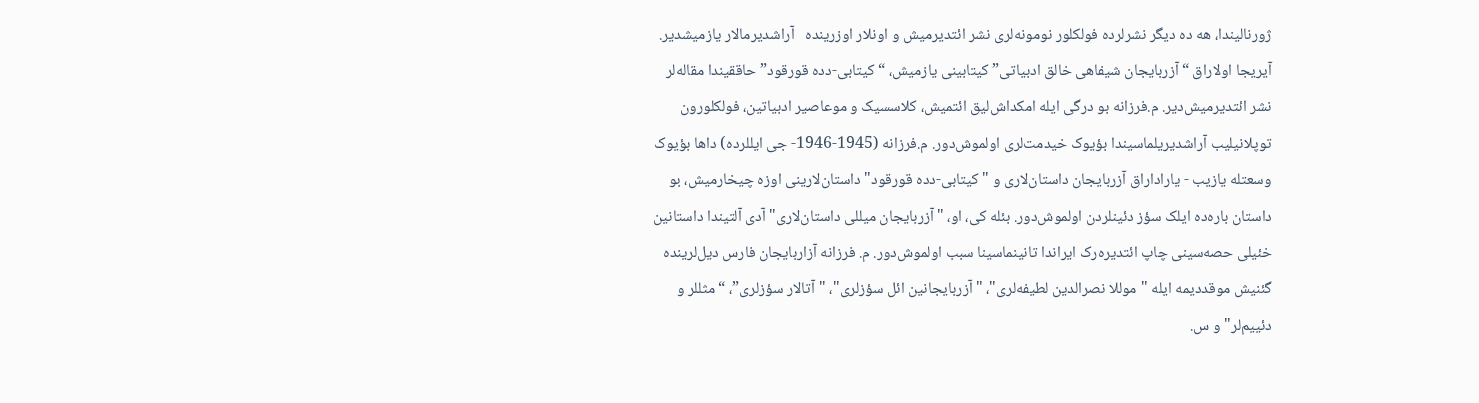ژورنالیندا، هه ده دیگر نشرلرده فولکلور نومونه‌لری نشر ائتدیرمیش و اونلار اوزرینده   آراشدیرما‌لار یازمیشدیر. آیریجا اولا‌راق “آزربایجان شیفاهی خالق ادبیاتی” کیتابینی یازمیش، “کیتابی-دده قورقود” حاققیندا مقاله‌لر نشر ائتدیرمیش‌دیر. م.فرزانه بو درگی ایله امکداش‌لیق ائتمیش، کلاسسیک و موعاصیر ادبیاتین، فولکلورون توپلانیلیب آراشدیریلماسیندا بؤیوک خیدمت‌لری اولموش‌دور. م.فرزانه (1945-1946- جی ایللرده) داها بؤیوک وسعتله یازیب - یارادا‌راق آزربایجان داستان‌لاری و "کیتابی-دده قورقود" داستان‌لارینی اوزه چیخارمیش، بو داستان باره‌ده ایلک سؤز دئینلردن اولموش‌دور. بئله کی، او، "آزربایجان میللی داستان‌لاری" آدی آلتیندا داستانین خئیلی حصه‌سینی چاپ ائتدیره‌رک ایراندا تانینماسینا سبب اولموش‌دور. م. فرزانه آزاربایجان فارس دیل‌لرینده گئنیش موقددیمه ایله "موللا نصرالدین لطیفه‌لری"، "آزربایجانین ائل سؤزلری"، "آتا‌لار سؤزلری”، “مثللر و دئییم‌لر" و س.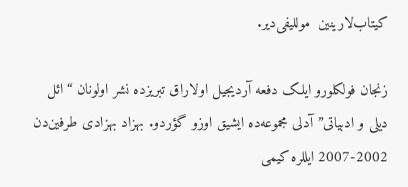کیتاب‌لارینین  موللیفی‌دیر.

زنجان فولکلورو ایلک دفعه آردیجیل اولا‌راق تبریزده نشر اولونان “ائل دیلی و ادبیاتی” آدلی مجموعه‌ده ایشیق اوزو گؤردو. بهزاد بهزادی طرفین‌دن 2002-2007 ایللره کیمی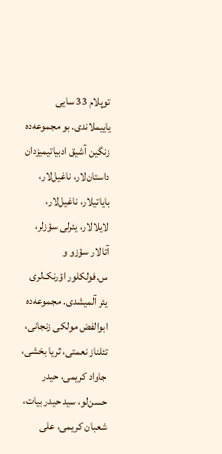توپلام 33 سایی یاییملاندی. بو مجموعه‌ده زنگین آشیق ادبیاتیمیزدان داستان‌لار، ناغیل‌لار، بایاتیلار، ناغیل‌لار، لایلا‌لار، یئرلی سؤزلر، آتا‌لار سؤزو و س.فولکلور اؤرنک‌لری یئر آلمیشدی. مجموعه‌ده ابوالفض مولکی زنجانی، تئلناز نعمتی، ثریا بخشی، جاواد کریمی، حیدر حسن‌لو، سید حیدر بیات، شعبان کریمی، علی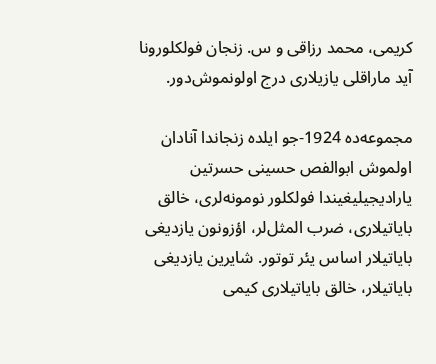کریمی، محمد رزاقی و س. زنجان فولکلورونا آید ماراقلی یازیلاری درج اولونموش‌دور.

مجموعه‌ده 1924-جو ایلده زنجاندا آنا‌دان اولموش ابوالفص حسینی حسرتین یارادیجیلیغیندا فولکلور نومونه‌لری، خالق بایاتیلاری، ضرب المثل‌لر، اؤزونون یازدیغی بایاتیلار اساس یئر توتور. شایرین یازدیغی بایاتیلار، خالق بایاتیلاری کیمی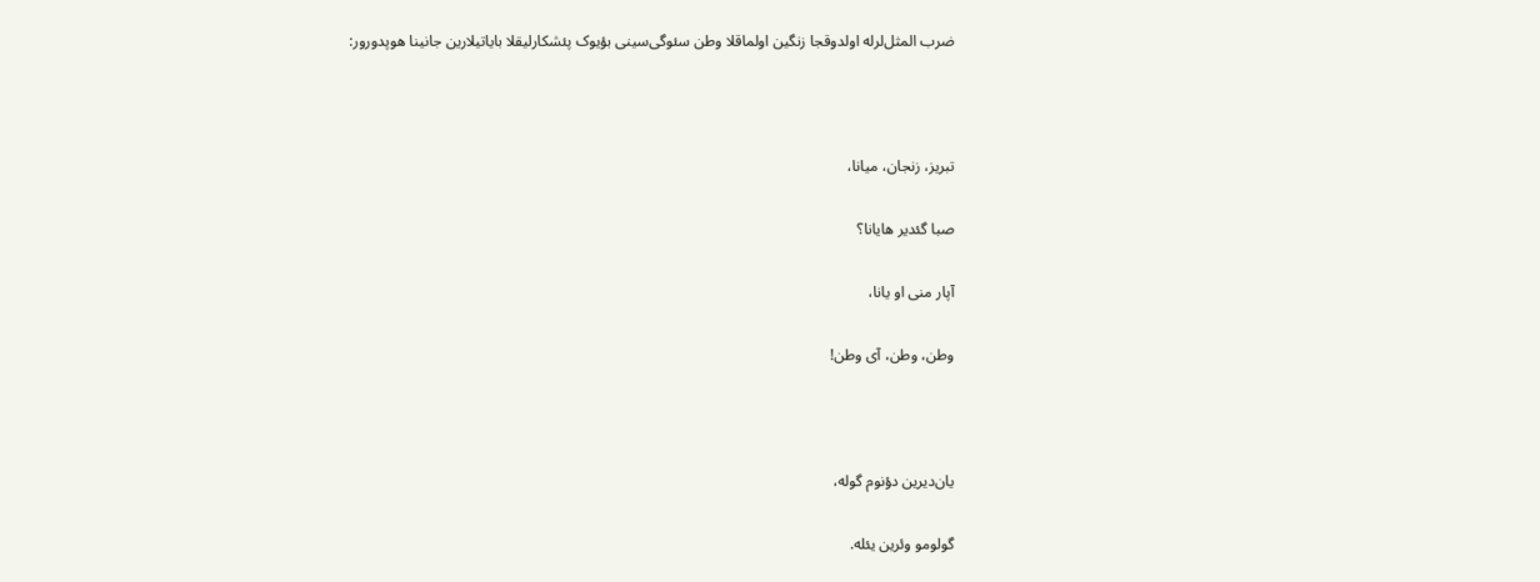ضرب المثل‌لرله اولدوقجا زنگین اولماقلا وطن سئوگی‌سینی بؤیوک پئشکارلیقلا بایاتیلارین جانینا هوپدورور:



تبریز، زنجان، میانا،

صبا گئدیر هایانا؟

آپار منی او یانا،

وطن، وطن، آی وطن!



یان‌دیرین دؤنوم گوله،

گولومو وئرین یئله.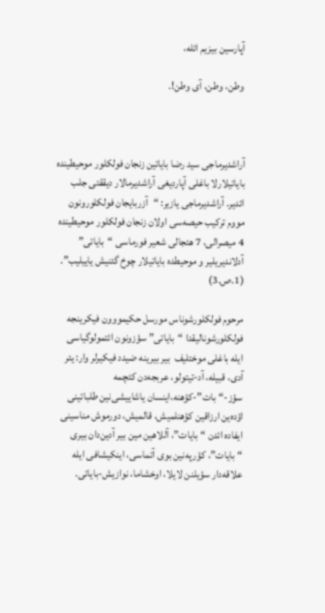آپارسین بیزیم ائله،

وطن، وطن، آی وطن!.



آراشدیرماجی سید رضا بایاتین زنجان فولکلور موحیطینده بایاتیلارلا باغلی آپاردیغی آراشدیرما‌لار دیققتی جلب ائدیر. آراشدیرماجی یازیر: “آزربایجان فولکلورونون مووم ترکیب حیصه‌سی اولان زنجان فولکلور موحیطینده 4 میصرا‌لی، 7 هئجا‌لی شعیر فورماسی “بایاتی” آدلاندیریلیر و موحیطده بایاتیلار چوخ گئنیش یاییلیب”. (1.ص.3)

مرحوم فولکلورشوناس مورسل حکیمووون فیکرینجه فولکلورشونا‌لیقدا “بایاتی” سؤزونون ائتمولوگیاسی ایله باغلی موختلیف  بیر بیرینه ضیدد فیکیرلر وار: یئر آدی، قبیله، آد-تیتولو، عربجه‌دن کئچمه سؤز-“بات”-کؤهنه،اینسان یاشاییشی‌نین طلباتینی اؤده‌ین ارزاقین کؤهنلمیش، قالمیش، دورموش مناسینی ایفاده ائدن “بایات”، آللاهین مین بیر آدین‌دان بیری “بایات”، کؤرپه‌نین بوی آتماسی، اینکیشافی ایله علاقه‌دار سؤیلنن لایلا، اوخشاما، نوازیش-بایاتی.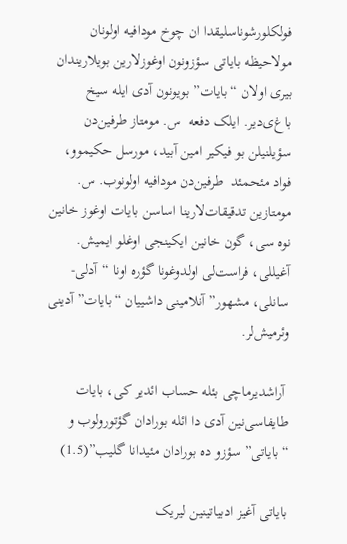فولکلورشوناسلیقدا ان چوخ مودافیه اولونان مولاحیظه بایاتی سؤزونون اوغوزلارین بویلاریندان‌ بیری اولان “بایات” بویونون آدی ایله سیخ باغ‌ی‌دیر. ایلک دفعه  س. مومتاز طرفین‌دن سؤیلنیلن بو فیکیر امین آبید، مورسل حکیموو، فواد مئحمئد  طرفین‌دن مودافیه اولونوب. س. مومتازین تدقیقات‌لارینا اساسن بایات اوغوز خانین نو‌ه سی، گون خانین ایکینجی اوغلو ایمیش. آغیللی، فراست‌لی اولدوغونا گؤره اونا “آدلی-سانلی، مشهور” آنلامینی داشییان “بایات” آدینی وئرمیش‌لر.

 آراشدیرماچی بئله حساب ائدیر کی، بایات طایفاسی‌نین آدی دا ائله بورا‌دان گؤتورولوب و “بایاتی” سؤزو ده بورا‌دان مئیدانا گلیب”(1.5)

بایاتی آغیز ادبیاتینین لیریک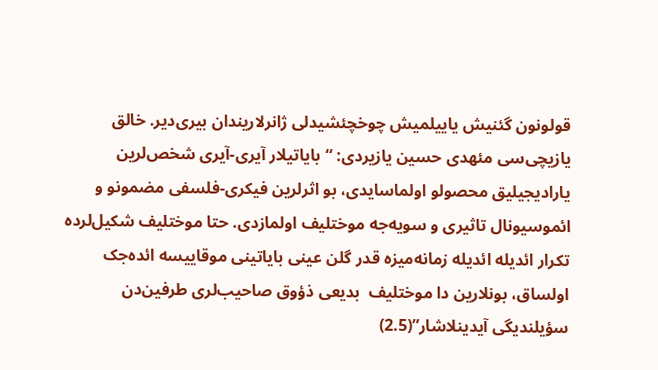قولونون گئنیش یاییلمیش چوخچئشیدلی ژانرلاریندان‌ بیری‌دیر. خالق یازیچی‌سی مئهدی حسین یازیردی: “بایاتیلار آیری-آیری شخص‌لرین یارادیجیلیق محصولو اولماسایدی، بو اثرلرین فیکری-فلسفی مضمونو و ائموسیونال تاثیری و سویه‌جه موختلیف اولمازدی. حتا موختلیف شکیل‌لرده تکرار ائدیله ائدیله زمانه‌میزه قدر گلن عینی بایاتینی موقاییسه ائده‌جک اولساق، بونلارین دا موختلیف  بدیعی ذؤوق صاحیب‌لری طرفین‌دن سؤیلندیگی آیدینلاشار”(2.5)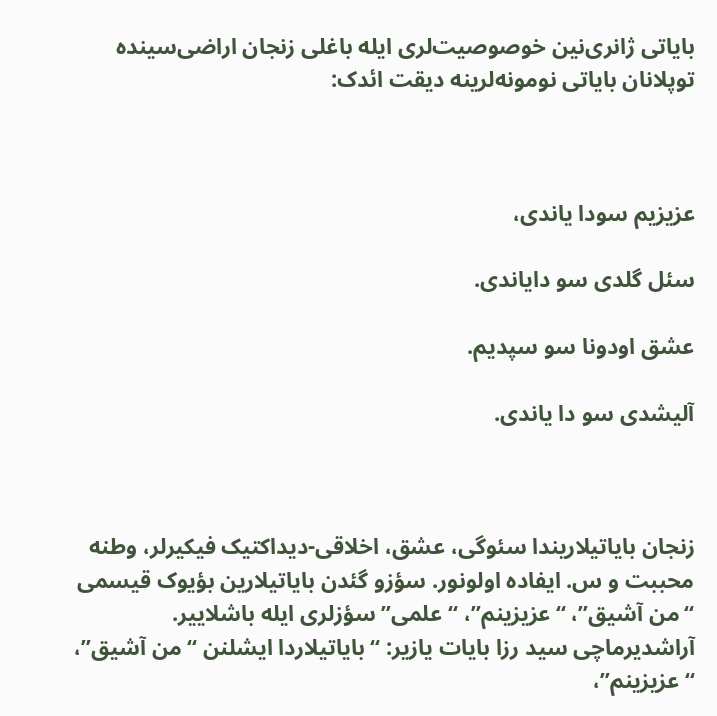بایاتی ژانری‌نین خوصوصیت‌لری ایله باغلی زنجان اراضی‌سینده توپلانان بایاتی نومونه‌لرینه دیقت ائدک:



عزیزیم سودا یاندی،

سئل گلدی سو دایاندی.

عشق اودونا سو سپدیم.

آلیشدی سو دا یاندی.



زنجان بایاتیلاریندا سئوگی، عشق، اخلاقی-دیداکتیک فیکیرلر، وطنه محببت و س. ایفاده اولونور. سؤزو گئدن بایاتیلارین بؤیوک قیسمی “من آشیق”، “عزیزینم”، “علمی” سؤزلری ایله باشلاییر. آراشدیرماچی سید رزا بایات یازیر: “بایاتیلاردا ایشلنن “من آشیق”، “عزیزینم”،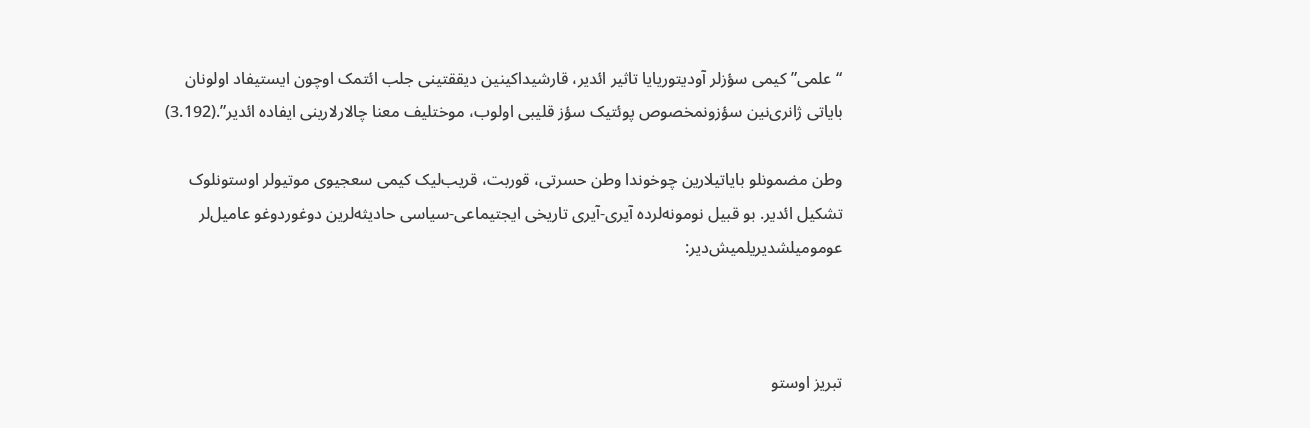“علمی” کیمی سؤزلر آودیتوریایا تاثیر ائدیر، قارشیداکینین دیققتینی جلب ائتمک اوچون ایستیفاد اولونان بایاتی ژانری‌نین سؤزونمخصوص پوئتیک سؤز قلیبی اولوب، موختلیف معنا چالارلارینی ایفاده ائدیر”.(3.192)

وطن مضمونلو بایاتیلارین چوخوندا وطن حسرتی، قوربت، قریب‌لیک کیمی سعجیوی موتیو‌لر اوستونلوک تشکیل ائدیر. بو قبیل نومونه‌لرده آیری-آیری تاریخی ایجتیماعی-سیاسی حادیثه‌لرین دوغوردوغو عامیل‌لر عومومیلشدیریلمیش‌دیر:



تبریز اوستو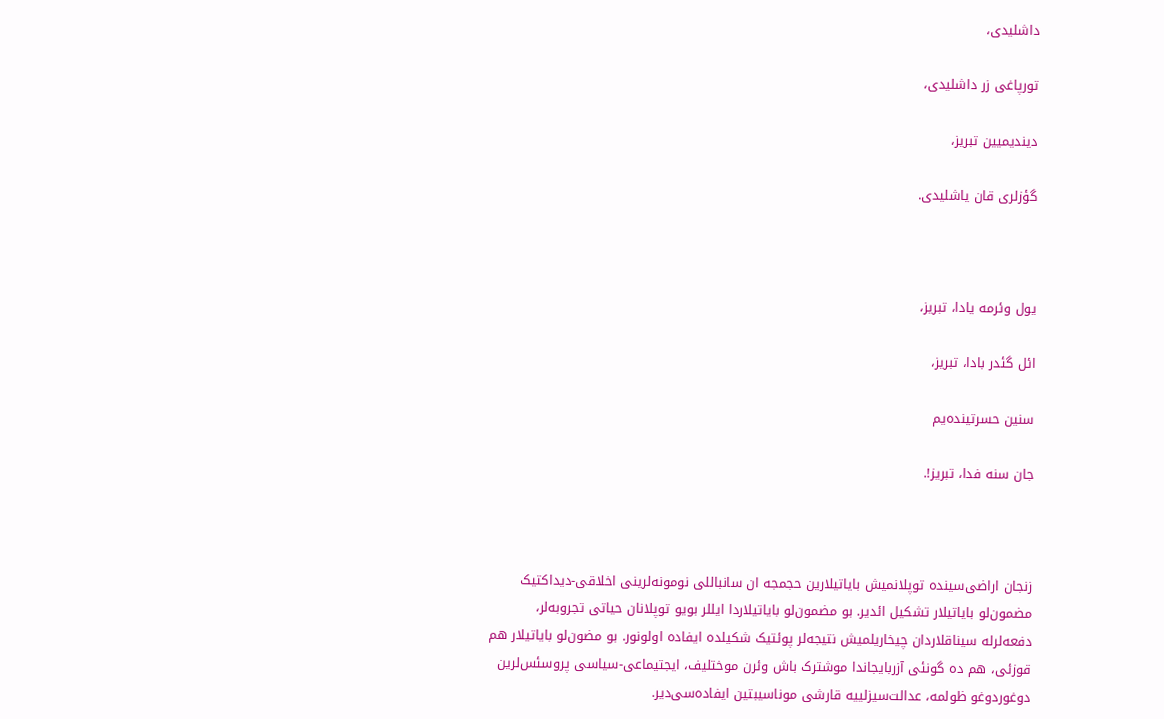داشلیدی،

تورپاغی زر داشلیدی،

دیندیمیین تبریز،

گؤزلری قان یاشلیدی.



یول وئرمه یادا، تبریز،

ائل گئدر بادا، تبریز،

سنین حسرتینده‌یم

جان سنه فدا، تبریز!.



زنجان اراضی‌سینده توپلانمیش بایاتیلارین حجمجه ان سانباللی نومونه‌لرینی اخلاقی-دیداکتیک مضمون‌لو بایاتیلار تشکیل ائدیر. بو مضمون‌لو بایاتیلاردا ایللر بویو توپلانان حیاتی تجروبه‌لر، دفعه‌لرله سیناقلاردان چیخاریلمیش نتیجه‌لر پوئتیک شکیلده ایفاده اولونور. بو مضون‌لو بایاتیلار هم قوزئی، هم ده گونئی آزربایجاندا موشترک باش وئرن موختلیف، ایجتیماعی-سیاسی پروسئس‌لرین دوغوردوغو ظولمه، عدالت‌سیزلییه قارشی موناسیبتین ایفاده‌سی‌دیر.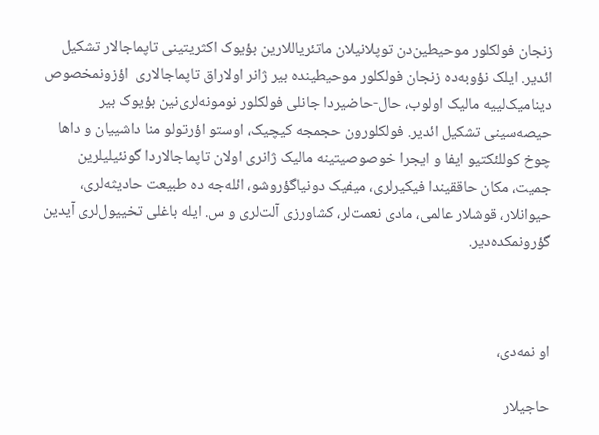زنجان فولکلور موحیطین‌دن توپلانیلان ماتئریاللارین بؤیوک اکثریتینی تاپماجا‌لار تشکیل ائدیر. ایلک نؤوبه‌ده زنجان فولکلور موحیطینده بیر ژانر اولا‌راق تاپماجا‌لاری  اؤزونمخصوص دینامیک‌لییه مالیک اولوب، حال-حاضیردا جانلی فولکلور نومونه‌لری‌نین بؤیوک بیر حیصه‌سینی تشکیل ائدیر. فولکلورون حجمجه کیچیک، اوستو اؤرتولو منا داشییان و داها چوخ کوللئکتیو ایفا و ایجرا خوصوصیتینه مالیک ژانری اولان تاپماجا‌لاردا گونئیلیلرین جمیت، مکان حاققیندا فیکیرلری، میفیک دونیاگؤروشو، ائله‌جه ده طبیعت حادیثه‌لری، حیوانلار، قوشلار عالمی، مادی نعمت‌لر، کشاورزی آلت‌لری و س. ایله باغلی تخییول‌لری آیدین گؤرونمکده‌دیر.



او نمه‌دی،

حاجیلار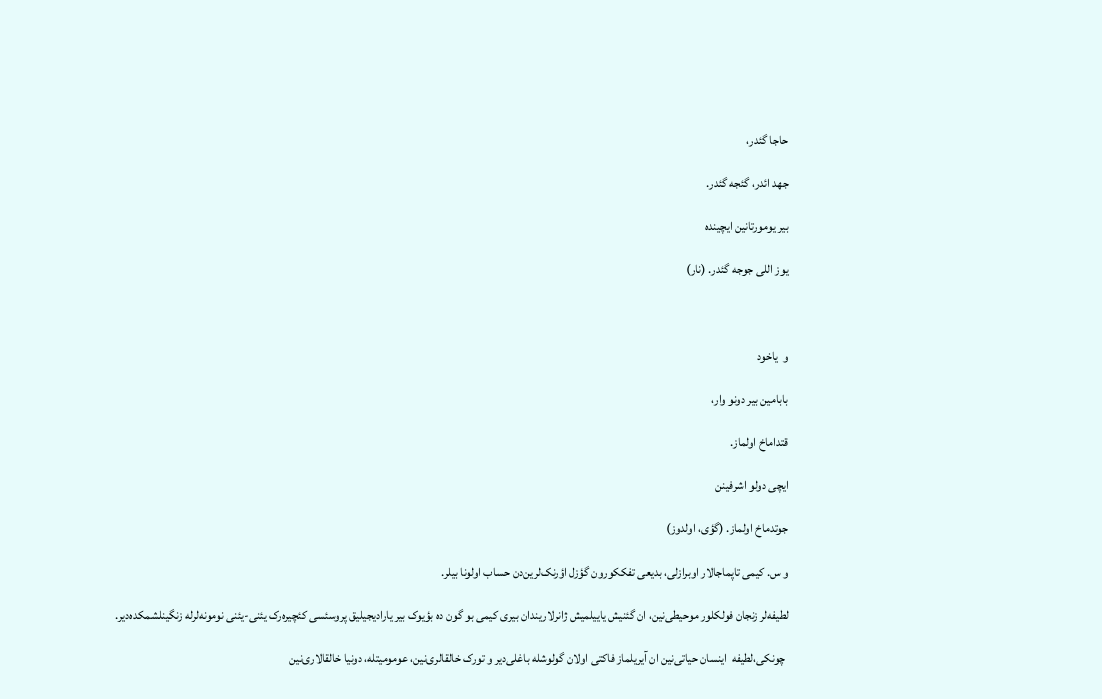حاجا گئدر،

جهد ائدر، گئجه گئدر.

بیر یومورتانین ایچینده

یوز اللی جوجه گئدر. (نار)



و  یاخود

بابامین بیر دونو وار،

قتداماخ اولماز.

ایچی دولو اشرفینن

جوتدماخ اولماز. (گؤی، اولدوز)

و س. کیمی تاپماجا‌لار اوبرازلی، بدیعی تفککورون گؤزل اؤرنک‌لرین‌دن حساب اولونا بیلر.

لطیفه‌لر زنجان فولکلور موحیطی‌نین، ان گئنیش یاییلمیش ژانرلاریندان‌ بیری کیمی بو گون ده بؤیوک بیر یارادیجیلیق پروسئسی کئچیره‌رک یئنی-یئنی نومونه‌لرله زنگینلشمکده‌دیر.

 چونکی،لطیفه  اینسان حیاتی‌نین ان آیریلماز فاکتی اولان گولوشله باغلی‌دیر و تورک خالقالری‌نین، عومومیتله، دونیا خالقالاری‌نین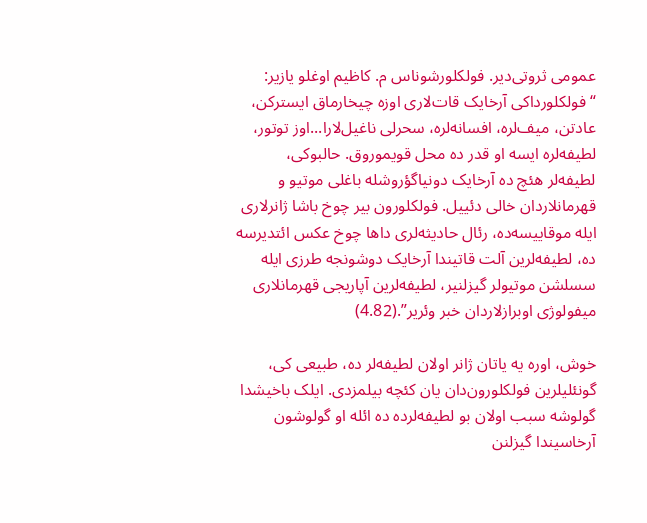عمومی ثروتی‌دیر. فولکلورشوناس م. کاظیم اوغلو یازیر: “فولکلورداکی آرخایک قات‌لاری اوزه چیخارماق ایسترکن، عادتن، میف‌لره، افسانه‌لره، سحرلی ناغیل‌لارا...اوز توتور، لطیفه‌لره ایسه او قدر ده محل قویموروق. حالبوکی، لطیفه‌لر هئچ ده آرخایک دونیاگؤروشله باغلی موتیو و قهرمانلاردان خالی دئییل. فولکلورون بیر چوخ باشا ژانرلاری ایله موقاییسه‌ده، رئال حادیثه‌لری داها چوخ عکس ائتدیرسه ده، لطیفه‌لرین آلت قاتیندا آرخایک دوشونجه طرزی ایله سسلشن موتیو‌لر گیزلنیر، لطیفه‌لرین آپاریجی قهرمانلاری میفولوژی اوبرازلاردان خبر وئریر”.(4.82)

خوش، اوره یه یاتان ژانر اولان لطیفه‌لر ده، طبیعی کی، گونئلیلرین فولکلورون‌دان یان کئچه بیلمزدی. ایلک باخیشدا گولوشه سبب اولان بو لطیفه‌لرده ده ائله او گولوشون آرخاسیندا گیزلنن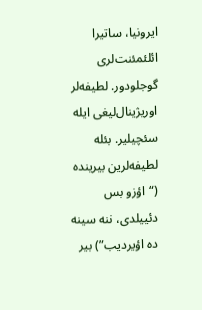ایرونیا، ساتیرا ائلئمئنت‌لری گوجلودور. لطیفه‌لر اوریژینال‌لیغی ایله سئچیلیر. بئله لطیفه‌لرین بیرینده (“اؤزو بس دئییلدی، ننه سینه ده اؤیردیب”) بیر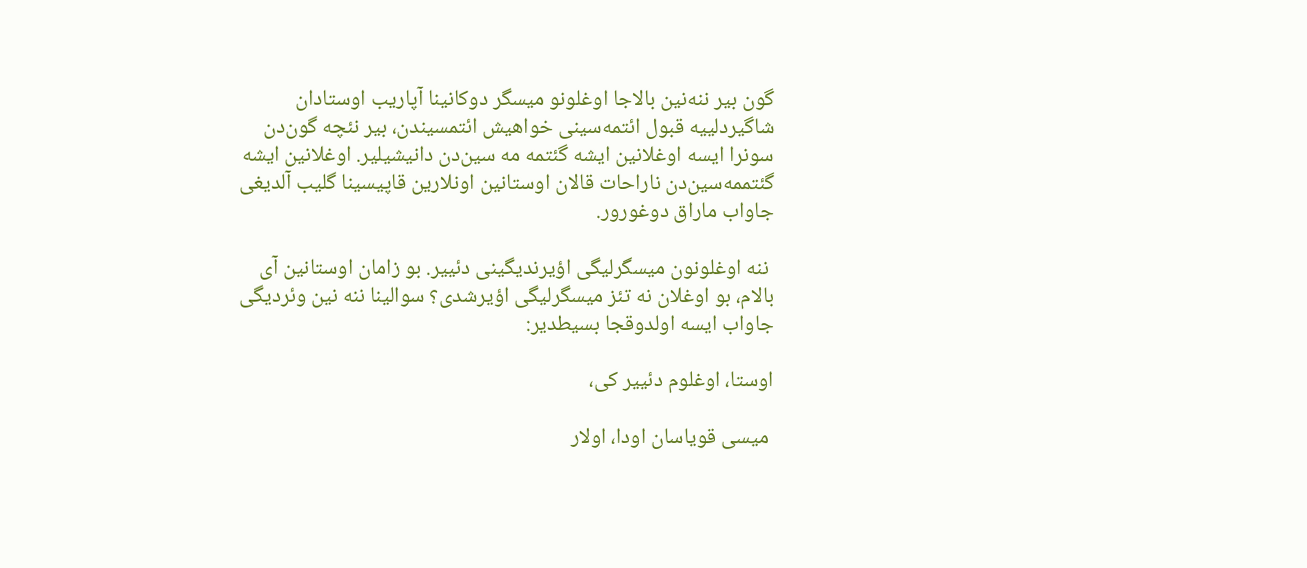گون بیر ننه‌نین بالاجا اوغلونو میسگر دوکانینا آپاریب اوستا‌دان شاگیردلییه قبول ائتمه‌سینی خواهیش ائتمسیندن، بیر نئچه گون‌دن سونرا ایسه اوغلانین ایشه گئتمه مه سین‌دن دانیشیلیر. اوغلانین ایشه گئتممه‌سین‌دن ناراحات قالان اوستانین اونلارین قاپیسینا گلیب آلدیغی جاواب ماراق دوغورور.

 ننه اوغلونون میسگرلیگی اؤیرندیگینی دئییر. بو زامان اوستانین آی بالام، بو اوغلان نه تئز میسگرلیگی اؤیرشدی؟ سوالینا ننه نین وئردیگی جاواب ایسه اولدوقجا بسیطدیر:

اوستا، اوغلوم دئییر کی،

 میسی قویاسان اودا، اولار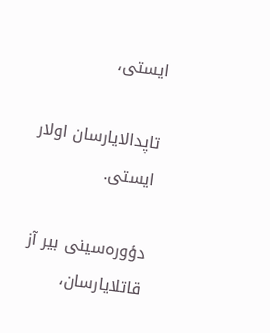ایستی،

تاپدالایارسان اولار ایستی.

دؤوره‌سینی بیر آز قاتلایارسان،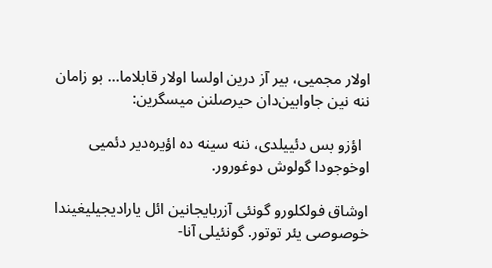اولار مجمیی، بیر آز درین اولسا اولار قابلاما... بو زامان ننه نین جاوابین‌دان حیرصلنن میسگرین:

  اؤزو بس دئییلدی، ننه سینه ده اؤیره‌دیر دئمیی اوخوجودا گولوش دوغورور.

اوشاق فولکلورو گونئی آزربایجانین ائل یارادیجیلیغیندا خوصوصی یئر توتور. گونئیلی آنا-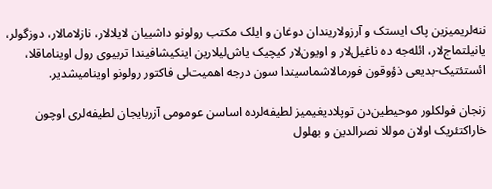ننه‌لریمیزین پاک ایستک و آرزولاریندان‌ دوغان و ایلک مکتب رولونو داشییان لایلا‌لار، نازلاما‌لار، دوزگو‌لر، یانیلتماج‌لار، ائله‌جه ده ناغیل‌لار و اویون‌لار کیچیک یاش‌لیلارین اینکیشافیندا تربیوی رول اویناماقلا، ائستئتیک-بدیعی ذؤوقون فورمالاشماسیندا سون درجه اهمیت‌لی فاکتور رولونو اوینامیشدیر.

زنجان فولکلور موحیطین‌دن توپلادیغیمیز لطیفه‌لرده اساسن عومومی آزربایجان لطیفه‌لری اوچون خاراکتئریک اولان موللا نصرالدین و بهلول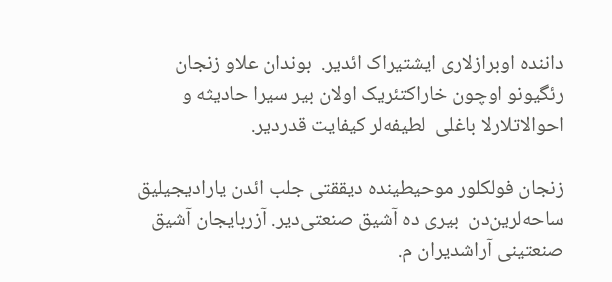داننده اوبرازلاری ایشتیراک ائدیر.  بوندان علاو زنجان رئگیونو اوچون خاراکتئریک اولان بیر سیرا حادیثه و احوالاتلارلا باغلی  لطیفه‌لر کیفایت قدردیر.

زنجان فولکلور موحیطینده دیققتی جلب ائدن یارادیجیلیق ساحه‌لرین‌دن  بیری ده آشیق صنعتی‌دیر. آزربایجان آشیق صنعتینی آراشدیران م.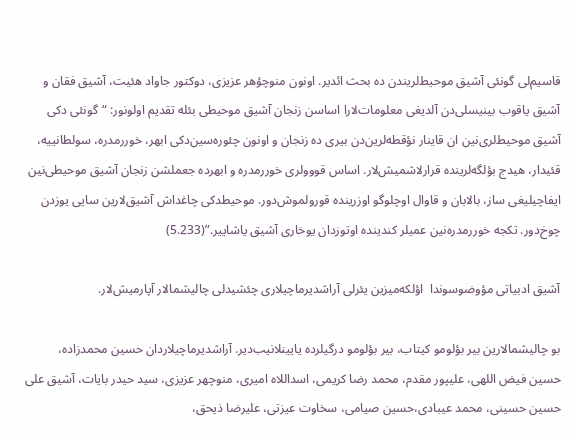قاسیم‌لی گونئی آشیق موحیط‌لریندن ده بحث ائدیر. اونون منوچؤهر عزیزی، دوکتور جاواد هئیت، آشیق فقان و آشیق یاقوب بینیسلی‌دن آلدیغی معلومات‌لارا اساسن زنجان آشیق موحیطی بئله تقدیم اولونور: “گونئی دکی آشیق موحیط‌لری‌نین ان قاینار نؤقطه‌لرین‌دن بیری ده زنجان و اونون چئوره‌سین‌دکی ابهر، خوررمدره، سولطانییه، قئیدار، هیدج بؤلگه‌لرینده قرارلاشمیش‌لار. اساس قووو‌لری خوررمدره و ابهرده جعملشن زنجان آشیق موحیطی‌نین ایفاچیلیغی ساز، بالابان و قاوال اوچلوگو اوزرینده قورولموش‌دور. موحیطدکی چاغداش آشیق‌لارین سایی یوزدن چوخ‌دور. تکجه خوررمدره‌نین عمیلر کندینده اوتوزدان یوخاری آشیق یاشاییر.”(5.233)

آشیق ادبیاتی مؤوضوسوندا  اؤلکه‌میزین یئرلی آراشدیرماچیلاری چئشیدلی چالیشما‌لار آپارمیش‌لار.

بو چالیشما‌لارین بیر بؤلومو کیتاب، بیر بؤلومو درگیلرده یایینلانیب‌دیر. آراشدیرماچیلاردان حسین محمدزاده، حسین فیض اللهی، علیپور مقدم، محمد رضا کریمی، اسداللاه امیری، منوچهر عزیزی، سید حیدر بایات، آشیق علی حسین حسینی، محمد عیبادی،حسین صیامی، سخاوت عیزتی، علیرضا ذیحق،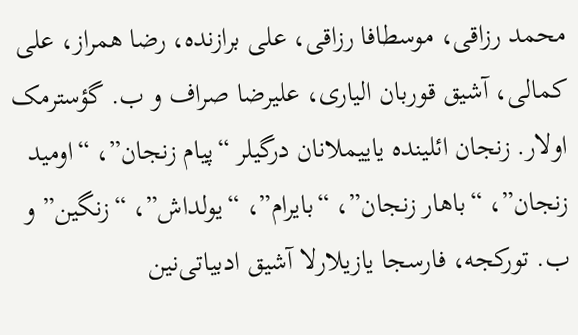محمد رزاقی، موسطافا رزاقی، علی برازنده، رضا همراز، علی کما‌لی، آشیق قوربان الیاری، علیرضا صراف و ب. گؤسترمک اولار. زنجان ائلینده یاییملانان درگیلر “پیام زنجان”، “اومید زنجان”، “باهار زنجان”، “بایرام”، “یولداش”، “زنگین” و ب. تورکجه، فارسجا یازیلارلا آشیق ادبیاتی‌نین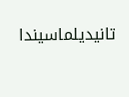تانیدیلماسیندا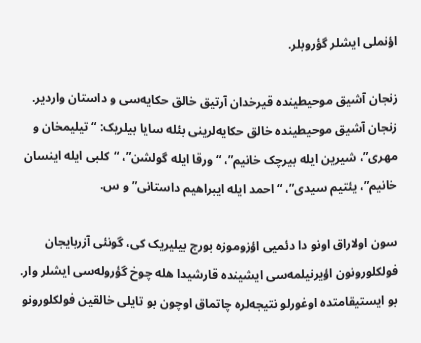اؤنملی ایشلر گؤروبلر.

زنجان آشیق موحیطینده قیرخدان آرتیق خالق حکایه‌سی و داستان واردیر. زنجان آشیق موحیطینده خالق حکایه‌لرینی بئله سایا بیلریک: “تیلیمخان و مهری”، شیرین ایله بیرچک خانیم”، “ورقا ایله گولشن”، “کلبی ایله اینسان خانیم”، یئتیم سیدی”، “احمد ایله ایبراهیم داستانی” و س.

سون اولا‌راق اونو دا دئمیی اؤزوموزه بورج بیلیریک کی، گونئی آزربایجان فولکلورونون اؤیرنیلمه‌سی ایشینده قارشیدا هله چوخ گؤروله‌سی ایشلر وار. بو ایستیقامتده اوغورلو نتیجه‌لره چاتماق اوچون بو تایلی خالقین فولکلورونو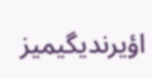اؤیرندیگیمیز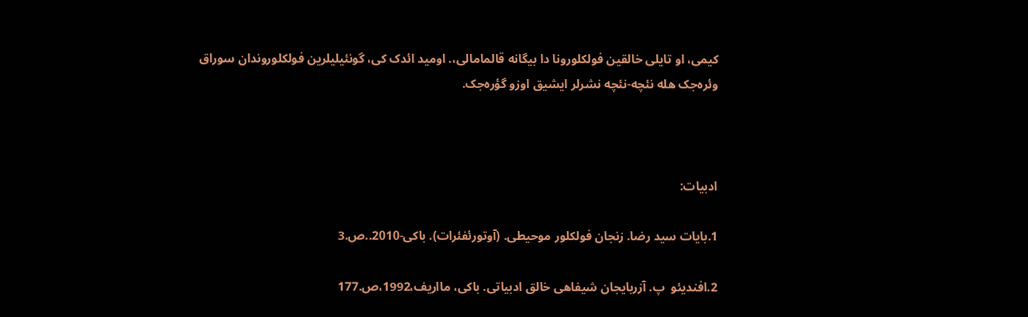کیمی، او تایلی خالقین فولکلورونا دا بیگانه قالماما‌لی،. اومید ائدک کی، گونئیلیلرین فولکلوروندان سوراق وئره‌جک هله نئچه-نئچه نشرلر ایشیق اوزو گؤره‌جک.



ادبیات:

1.بایات سید رضا. زنجان فولکلور موحیطی. (آوتورئفئرات). باکی-2010..ص.3

2.افندیئو  پ. آزربایجان شیفاهی خالق ادبیاتی. باکی، مااریف،1992،ص.177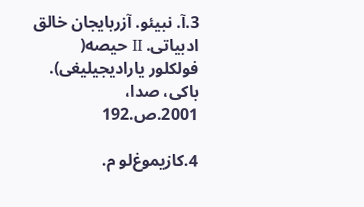3.آ. نبیئو. آزربایجان خالق ادبیاتی. II حیصه( فولکلور یارادیجیلیغی). باکی، صدا، 2001.ص.192

4.کازیموغ‌لو م.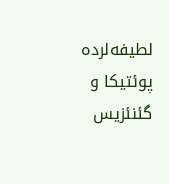لطیفه‌لرده پوئتیکا و گئنئزیس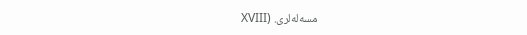مسه‌له‌لری. (XVIII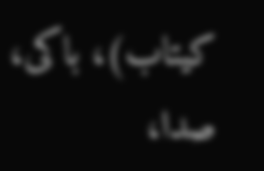کیتاب)، باکی، صدا،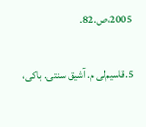2005،ص.82.

5.قاسیم‌لی م. آشیق سنتی. باکی،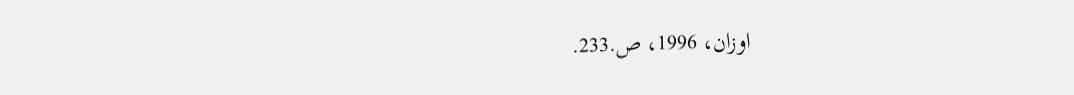اوزان، 1996، ص.233.